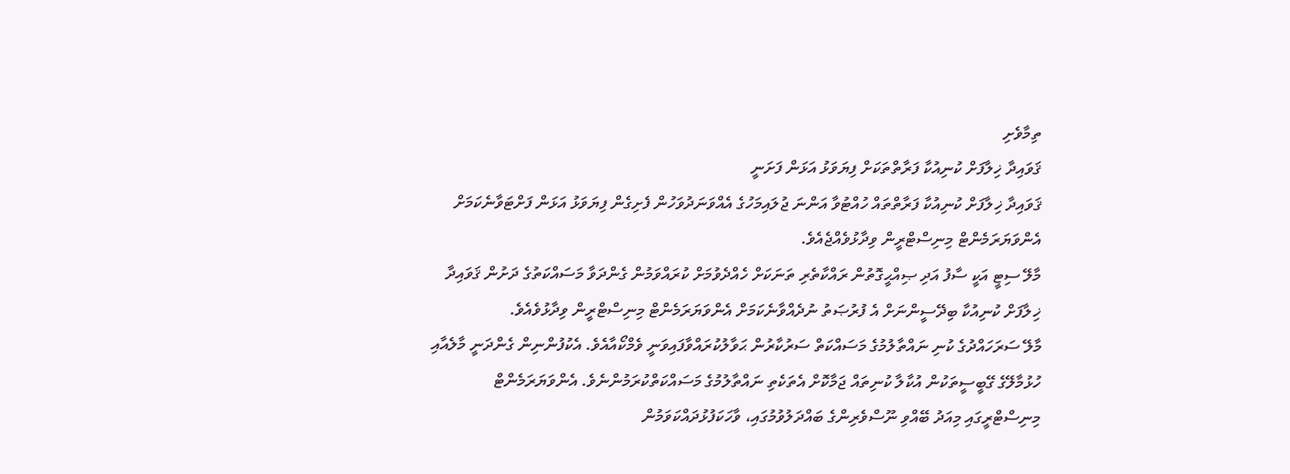ތިމާވެށި
ޤަވައިދާ ޚިލާފަށް ކުނިއުކާ ފަރާތްތަކަށް ފިޔަވަޅު އަޅަން ފަށަނީ
ޤަވައިދާ ޚިލާފަށް ކުނިއުކާ ފަރާތްތައް ހުއްޓުވާ އަންނަ ޖުލައިމަހުގެ އެއްވަނަދުވަހުން ފެށިގެން ފިޔަވަޅު އަޅަން ފަށްޓަވާނެކަމަށް އެންވަޔަރަމެންޓް މިނިސްޓްރީން ވިދާޅުވެއްޖެއެވެ.
މާލޭ ސިޓީ އަކީ ސާފު އަދި ޞިއްޙީގޮތުން ރައްކާތެރި ތަނަކަށް ހެއްދެވުމަށް ކުރައްވަމުން ގެންދަވާ މަސައްކަތުގެ ދަށުން ޤަވައިދާ ޚިލާފަށް ކުނިއުކާ ބިދޭސީންނަށް އެ ފުރުޞަތު ނުދެއްވާނެކަމަށް އެންވަޔަރަމެންޓް މިނިސްޓްރީން ވިދާޅުވެއެވެ.
މާލޭ ސަރަހައްދުގެ ކުނި ނައްތާލުމުގެ މަސައްކަތް ސަރުކާރުން ޙަވާލުކުރައްވާފައިވަނީ ވެމްކޯއާއެވެ. އެކުފުންނިން ގެންދަނީ މާލެއާއި ހުޅުމާލޭގެ ގޭބީސީތަކުން އުކާލާ ކުނިތައް ޖަމާކޮށް އެތަކެތި ނައްތާލުމުގެ މަސައްކަތްކުރަމުންނެވެ. އެންވަޔަރަމެންޓް މިނިސްޓްރީގައި މިއަދު ބޭއްވި ނޫސްވެރިންގެ ބައްދަލުވުމުގައި، ވާހަކަފުޅުދައްކަވަމުން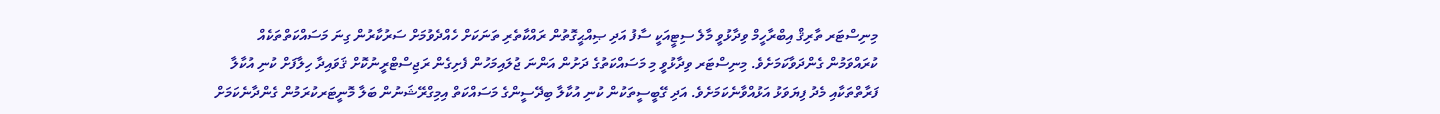މިނިސްޓަރ ތާރިޤް އިބްރާހީމް ވިދާޅުވީ މާލެ ސިޓީއަކީ ސާފު އަދި ޞިއްޙީގޮތުން ރައްކާތެރި ތަނަކަށް ހެއްދެވުމަށް ސަރުކާރުން ގިނަ މަސައްކަތްތަކެއް ކުރައްވަމުން ގެންދަވާކަމަށެވެ. މިނިސްޓަރ ވިދާޅުވީ މި މަސައްކަތުގެ ދަށުން އަންނަ ޖުލައިމަހުން ފެށިގެން ރަޖިސްޓްރީނުކޮށް ޤަވައިދާ ހިލާފަށް ކުނި އުކާލާ ފަރާތްތަކާއި މެދު ފިޔަވަޅު އަޅުއްވާނެކަމަށެވެ. އަދި ގޭބީސީތަކުން ކުނި އުކާލާ ބިދޭސީންގެ މަސައްކަތް އިމިގްރޭޝަނުން ބަލާ މޮނީޓަރކުރަމުން ގެންދާނެކަމަށް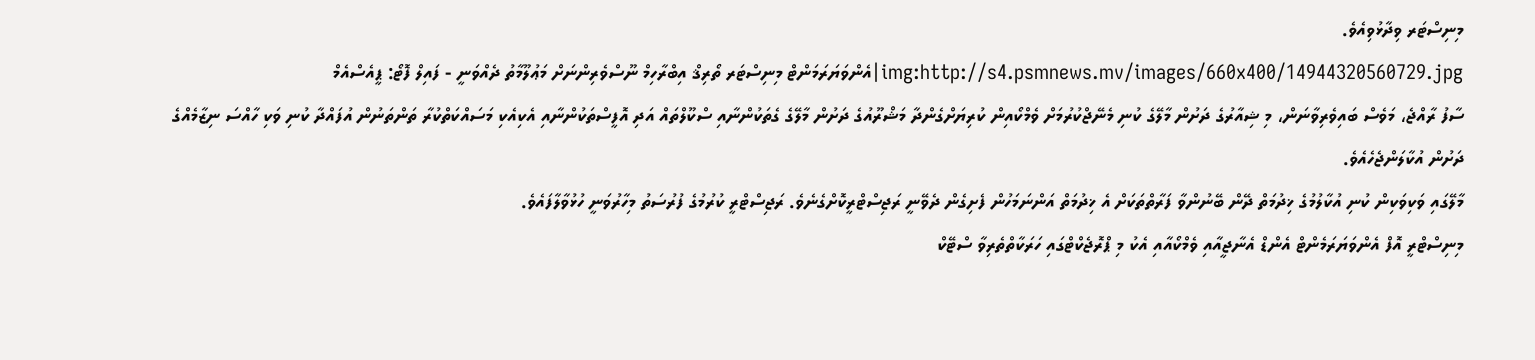މިނިސްޓަރ ވިދާޅުވިއެވެ.
img:http://s4.psmnews.mv/images/660x400/14944320560729.jpg|އެންވަޔަރަމަންޓް މިނިސްޓަރ ތޯރިޤް އިބްރާހިމް ނޫސްވެރިންނަށް މަޢުލޫމާތު ދެއްވަނީ - ފައިލް ފޮޓޯ: ޕީއެސްއެމް
ސާފު ރާއްޖެ، މަވެސް ބައިވެރިވާނަން، މި ޝިއާރުގެ ދަށުން މާލޭގެ ކުނި މެނޭޖްކުރުމަށް ވެމްކޯއިން ކުރިޔަށްގެންދާ މަޝްރޫއުގެ ދަށުން މާލޭގެ ގެތަކުންނާއި ސްކޫލްތައް އަދި އޮފީސްތަކުންނާއި އެކިއެކި މަސައްކަތްކުރާ ތަންތަނުން އުފައްދާ ކުނި ވަކި ހާއްސަ ނިޒާމެއްގެ ދަށުން އުކާލަންޖެހެއެވެ.
މާލޭގައި ވަކިވަކިން ކުނި އުކާލުމުގެ ޚިދުމަތް ދޭން ބޭނުންވާ ފަރާތްތަކަށް އެ ޚިދުމަތް އަންނަމަހުން ފެށިގެން ދެވޭނީ ރަޖިސްޓްރީކޮށްގެނެވެ. ރަޖިސްޓްރީ ކުރުމުގެ ފުރުސަތު މިހާރުވަނީ ހުޅުވާލާފައެވެ.
މިނިސްޓްރީ އޮފް އެންވަޔަރަމެންޓް އެންޑް އެނާޖީއާއި ވެމްކޯއާއި އެކު މި ޕްރޮޖެކްޓްގައި ހަރަކާތްތެރިވާ ސްޓޭކް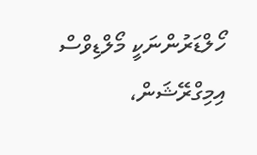ހޯލްޑަރުންނަކީ މޯލްޑިވްސް އިމިގްރޭޝަން،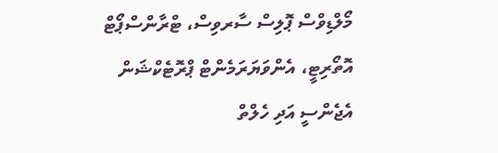މޯލްޑިވްސް ޕޮލިސް ސާރވިސް، ޓްރާންސްޕޯޓް އޮތޯރިޓީ، އެންވަޔަރަމެންޓް ޕްރޮޓެކްޝަން އެޖެންސީ އަދި ހެލްތް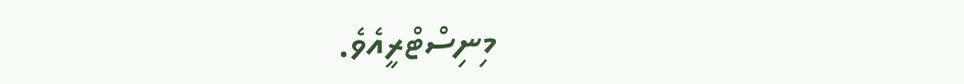މިނިސްޓްރީއެވެ.